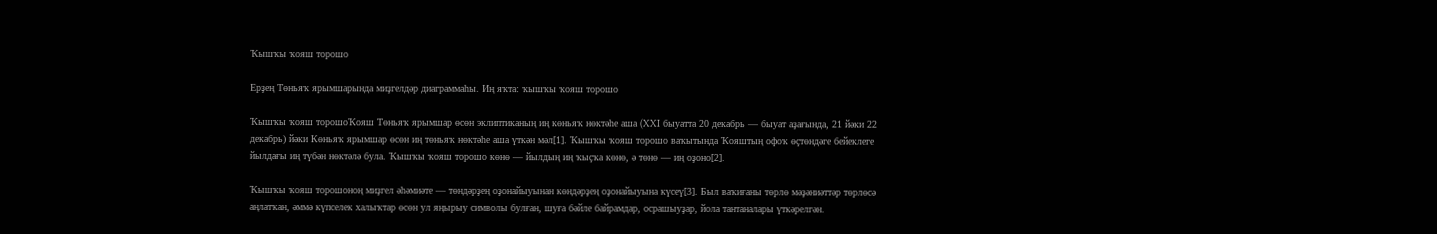Ҡышҡы ҡояш торошо

Ерҙең Төньяҡ ярымшарында миҙгелдәр диаграммаһы. Иң яҡта: ҡышҡы ҡояш торошо

Ҡышҡы ҡояш торошоҠояш Төньяҡ ярымшар өсөн эклиптиканың иң көньяҡ нөктәһе аша (XXI быуатта 20 декабрь — быуат аҙағында, 21 йәки 22 декабрь) йәки Көньяҡ ярымшар өсөн иң төньяҡ нөктәһе аша үткән мәл[1]. Ҡышҡы ҡояш торошо ваҡытында Ҡояштың офоҡ өҫтөндәге бейеклеге йылдағы иң түбән нөктәлә була. Ҡышҡы ҡояш торошо көнө — йылдың иң ҡыҫҡа көнө, ә төнө — иң оҙоно[2].

Ҡышҡы ҡояш торошоноң миҙгел әһәмиәте — төндәрҙең оҙонайыуынан көндәрҙең оҙонайыуына күсеү[3]. Был ваҡиғаны төрлө мәҙәниәттәр төрлөсә аңлатҡан, әммә күпселек халыҡтар өсөн ул яңырыу символы булған, шуға бәйле байрамдар, осрашыуҙар, йола тантаналары үткәрелгән.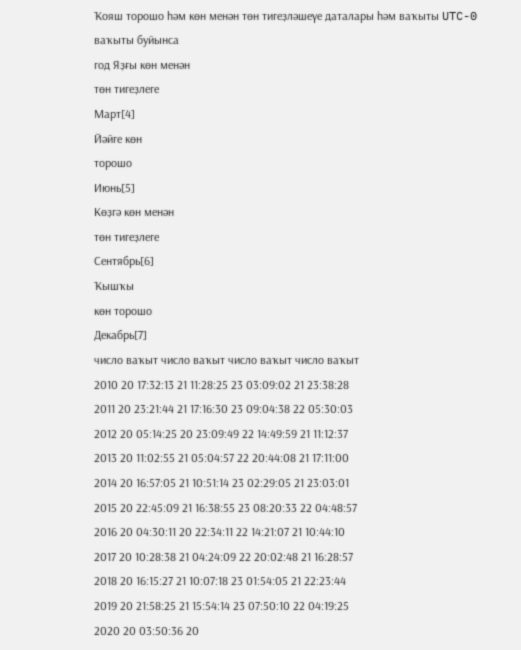Ҡояш торошо һәм көн менән төн тигеҙләшеүе даталары һәм ваҡыты UTC-0 ваҡыты буйынса
год Яҙғы көн менән
төн тигеҙлеге
Март[4]
Йәйге көн
торошо
Июнь[5]
Көҙгә көн менән
төн тигеҙлеге
Сентябрь[6]
Ҡышҡы
көн торошо
Декабрь[7]
число ваҡыт число ваҡыт число ваҡыт число ваҡыт
2010 20 17:32:13 21 11:28:25 23 03:09:02 21 23:38:28
2011 20 23:21:44 21 17:16:30 23 09:04:38 22 05:30:03
2012 20 05:14:25 20 23:09:49 22 14:49:59 21 11:12:37
2013 20 11:02:55 21 05:04:57 22 20:44:08 21 17:11:00
2014 20 16:57:05 21 10:51:14 23 02:29:05 21 23:03:01
2015 20 22:45:09 21 16:38:55 23 08:20:33 22 04:48:57
2016 20 04:30:11 20 22:34:11 22 14:21:07 21 10:44:10
2017 20 10:28:38 21 04:24:09 22 20:02:48 21 16:28:57
2018 20 16:15:27 21 10:07:18 23 01:54:05 21 22:23:44
2019 20 21:58:25 21 15:54:14 23 07:50:10 22 04:19:25
2020 20 03:50:36 20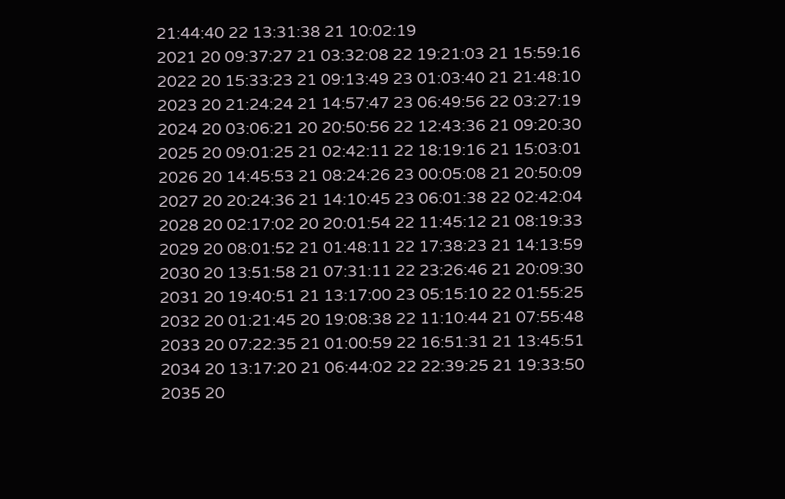21:44:40 22 13:31:38 21 10:02:19
2021 20 09:37:27 21 03:32:08 22 19:21:03 21 15:59:16
2022 20 15:33:23 21 09:13:49 23 01:03:40 21 21:48:10
2023 20 21:24:24 21 14:57:47 23 06:49:56 22 03:27:19
2024 20 03:06:21 20 20:50:56 22 12:43:36 21 09:20:30
2025 20 09:01:25 21 02:42:11 22 18:19:16 21 15:03:01
2026 20 14:45:53 21 08:24:26 23 00:05:08 21 20:50:09
2027 20 20:24:36 21 14:10:45 23 06:01:38 22 02:42:04
2028 20 02:17:02 20 20:01:54 22 11:45:12 21 08:19:33
2029 20 08:01:52 21 01:48:11 22 17:38:23 21 14:13:59
2030 20 13:51:58 21 07:31:11 22 23:26:46 21 20:09:30
2031 20 19:40:51 21 13:17:00 23 05:15:10 22 01:55:25
2032 20 01:21:45 20 19:08:38 22 11:10:44 21 07:55:48
2033 20 07:22:35 21 01:00:59 22 16:51:31 21 13:45:51
2034 20 13:17:20 21 06:44:02 22 22:39:25 21 19:33:50
2035 20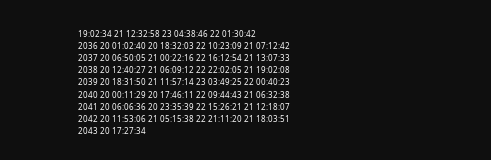19:02:34 21 12:32:58 23 04:38:46 22 01:30:42
2036 20 01:02:40 20 18:32:03 22 10:23:09 21 07:12:42
2037 20 06:50:05 21 00:22:16 22 16:12:54 21 13:07:33
2038 20 12:40:27 21 06:09:12 22 22:02:05 21 19:02:08
2039 20 18:31:50 21 11:57:14 23 03:49:25 22 00:40:23
2040 20 00:11:29 20 17:46:11 22 09:44:43 21 06:32:38
2041 20 06:06:36 20 23:35:39 22 15:26:21 21 12:18:07
2042 20 11:53:06 21 05:15:38 22 21:11:20 21 18:03:51
2043 20 17:27:34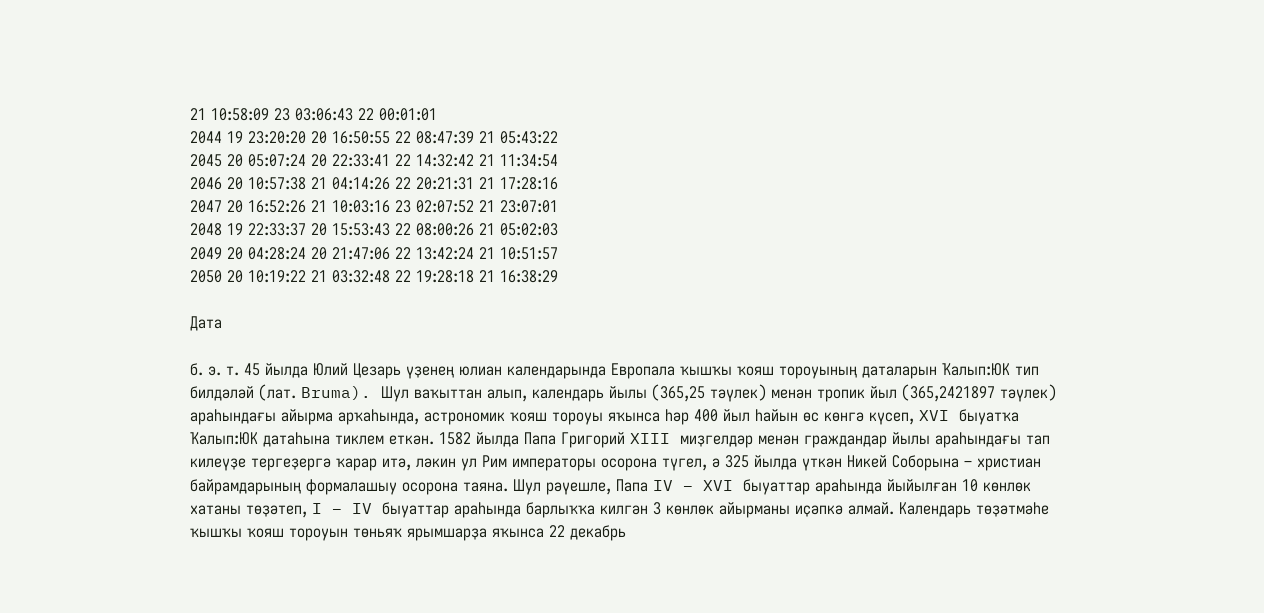21 10:58:09 23 03:06:43 22 00:01:01
2044 19 23:20:20 20 16:50:55 22 08:47:39 21 05:43:22
2045 20 05:07:24 20 22:33:41 22 14:32:42 21 11:34:54
2046 20 10:57:38 21 04:14:26 22 20:21:31 21 17:28:16
2047 20 16:52:26 21 10:03:16 23 02:07:52 21 23:07:01
2048 19 22:33:37 20 15:53:43 22 08:00:26 21 05:02:03
2049 20 04:28:24 20 21:47:06 22 13:42:24 21 10:51:57
2050 20 10:19:22 21 03:32:48 22 19:28:18 21 16:38:29

Дата

б. э. т. 45 йылда Юлий Цезарь үҙенең юлиан календарында Европала ҡышҡы ҡояш тороуының даталарын Ҡалып:ЮК тип билдәләй (лат. Bruma). Шул ваҡыттан алып, календарь йылы (365,25 тәүлек) менән тропик йыл (365,2421897 тәүлек) араһындағы айырма арҡаһында, астрономик ҡояш тороуы яҡынса һәр 400 йыл һайын өс көнгә күсеп, XVI быуатҡа Ҡалып:ЮК датаһына тиклем еткән. 1582 йылда Папа Григорий XIII миҙгелдәр менән граждандар йылы араһындағы тап килеүҙе тергеҙергә ҡарар итә, ләкин ул Рим императоры осорона түгел, ә 325 йылда үткән Никей Соборына – христиан байрамдарының формалашыу осорона таяна. Шул рәүешле, Папа IV – XVI быуаттар араһында йыйылған 10 көнлөк хатаны төҙәтеп, I – IV быуаттар араһында барлыҡҡа килгән 3 көнлөк айырманы иҫәпкә алмай. Календарь төҙәтмәһе ҡышҡы ҡояш тороуын төньяҡ ярымшарҙа яҡынса 22 декабрь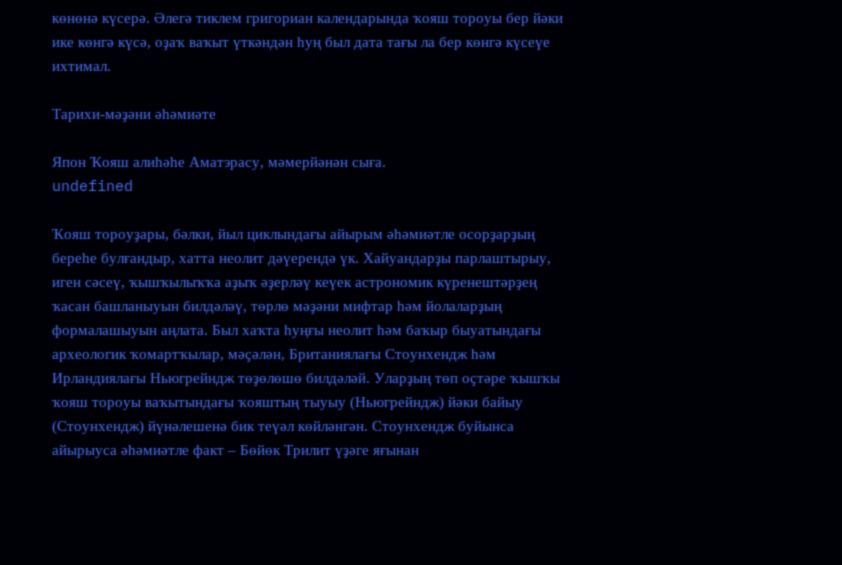көнөнә күсерә. Әлегә тиклем григориан календарында ҡояш тороуы бер йәки ике көнгә күсә, оҙаҡ ваҡыт үткәндән һуң был дата тағы ла бер көнгә күсеүе ихтимал.

Тарихи-мәҙәни әһәмиәте

Япон Ҡояш алиһәһе Аматэрасу, мәмерйәнән сыға.
undefined

Ҡояш тороуҙары, бәлки, йыл циклындағы айырым әһәмиәтле осорҙарҙың береһе булғандыр, хатта неолит дәүерендә үк. Хайуандарҙы парлаштырыу, иген сәсеү, ҡышҡылыҡҡа аҙыҡ әҙерләү кеүек астрономик күренештәрҙең ҡасан башланыуын билдәләү, төрлө мәҙәни мифтар һәм йолаларҙың формалашыуын аңлата. Был хаҡта һуңғы неолит һәм баҡыр быуатындағы археологик ҡомартҡылар, мәҫәлән, Британиялағы Стоунхендж һәм Ирландиялағы Ньюгрейндж төҙөлөшө билдәләй. Уларҙың төп оҫтәре ҡышҡы ҡояш тороуы ваҡытындағы ҡояштың тыуыу (Ньюгрейндж) йәки байыу (Стоунхендж) йүнәлешенә бик теүәл көйләнгән. Стоунхендж буйынса айырыуса әһәмиәтле факт – Бөйөк Трилит үҙәге яғынан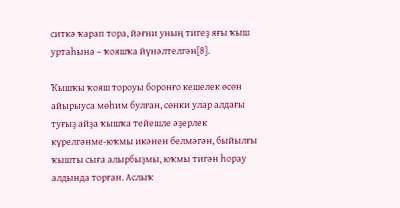ситкә ҡарап тора, йәғни уның тигеҙ яғы ҡыш уртаһына – ҡояшҡа йүнәлтелгән[8].

Ҡышҡы ҡояш тороуы боронғо кешелек өсөн айырыуса мөһим булған, сөнки улар алдағы туғыҙ айҙа ҡышҡа тейешле әҙерлек күрелгәнме-юҡмы икәнен белмәгән, быйылғы ҡышты сыға алырбыҙмы, юҡмы тигән һорау алдында торған. Аслыҡ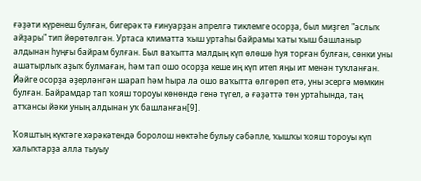ғәҙәти күренеш булған, бигерәк тә ғинуарҙан апрелгә тиклемге осорҙа, был миҙгел "аслыҡ айҙары" тип йөрөтөлгән. Уртаса климатта ҡыш уртаһы байрамы ҡаты ҡыш башланыр алдынан һуңғы байрам булған. Был ваҡытта малдың күп өлөшө һуя торған булған, сөнки уны ашатырлыҡ аҙыҡ булмаған, һәм тап ошо осорҙа кеше иң күп итеп яңы ит менән туҡланған. Йәйге осорҙа әҙерләнгән шарап һәм һыра ла ошо ваҡытта өлгөрөп етә, уны эсергә мөмкин булған. Байрамдар тап ҡояш тороуы көнөндә генә түгел, ә ғәҙәттә төн уртаһында, таң атҡансы йәки уның алдынан уҡ башланған[9].

Ҡояштың күктәге хәрәкәтендә боролош нөктәһе булыу сәбәпле, ҡышҡы ҡояш тороуы күп халыҡтарҙа алла тыуыу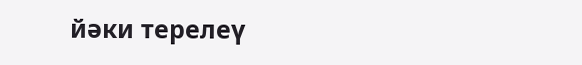йәки терелеү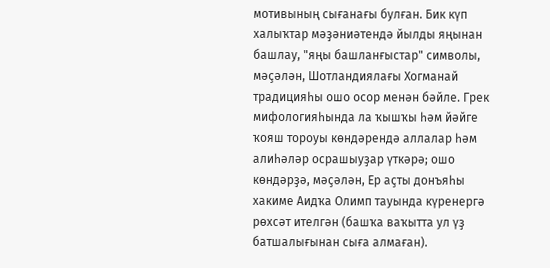мотивының сығанағы булған. Бик күп халыҡтар мәҙәниәтендә йылды яңынан башлау, "яңы башланғыстар" символы, мәҫәлән, Шотландиялағы Хогманай традицияһы ошо осор менән бәйле. Грек мифологияһында ла ҡышҡы һәм йәйге ҡояш тороуы көндәрендә аллалар һәм алиһәләр осрашыуҙар үткәрә; ошо көндәрҙә, мәҫәлән, Ер аҫты донъяһы хакиме Аидҡа Олимп тауында күренергә рөхсәт ителгән (башҡа ваҡытта ул үҙ батшалығынан сыға алмаған).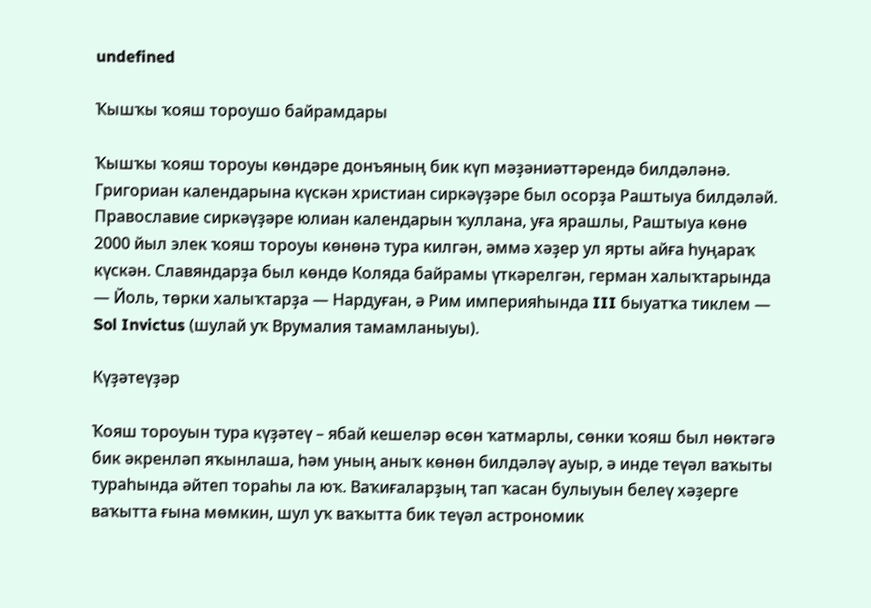undefined

Ҡышҡы ҡояш тороушо байрамдары

Ҡышҡы ҡояш тороуы көндәре донъяның бик күп мәҙәниәттәрендә билдәләнә. Григориан календарына күскән христиан сиркәүҙәре был осорҙа Раштыуа билдәләй. Православие сиркәүҙәре юлиан календарын ҡуллана, уға ярашлы, Раштыуа көнө 2000 йыл элек ҡояш тороуы көнөнә тура килгән, әммә хәҙер ул ярты айға һуңараҡ күскән. Славяндарҙа был көндө Коляда байрамы үткәрелгән, герман халыҡтарында — Йоль, төрки халыҡтарҙа — Нардуған, ә Рим империяһында III быуатҡа тиклем — Sol Invictus (шулай уҡ Врумалия тамамланыуы).

Күҙәтеүҙәр

Ҡояш тороуын тура күҙәтеү – ябай кешеләр өсөн ҡатмарлы, сөнки ҡояш был нөктәгә бик әкренләп яҡынлаша, һәм уның аныҡ көнөн билдәләү ауыр, ә инде теүәл ваҡыты тураһында әйтеп тораһы ла юҡ. Ваҡиғаларҙың тап ҡасан булыуын белеү хәҙерге ваҡытта ғына мөмкин, шул уҡ ваҡытта бик теүәл астрономик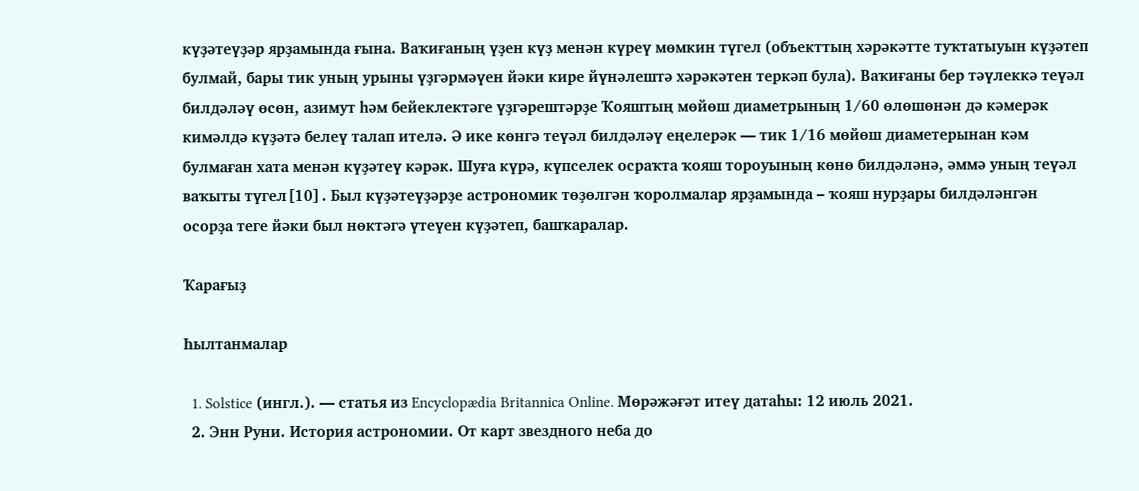күҙәтеүҙәр ярҙамында ғына. Ваҡиғаның үҙен күҙ менән күреү мөмкин түгел (объекттың хәрәкәтте туҡтатыуын күҙәтеп булмай, бары тик уның урыны үҙгәрмәүен йәки кире йүнәлештә хәрәкәтен теркәп була). Ваҡиғаны бер тәүлеккә теүәл билдәләү өсөн, азимут һәм бейеклектәге үҙгәрештәрҙе Ҡояштың мөйөш диаметрының 1/60 өлөшөнән дә кәмерәк кимәлдә күҙәтә белеү талап ителә. Ә ике көнгә теүәл билдәләү еңелерәк — тик 1/16 мөйөш диаметерынан кәм булмаған хата менән күҙәтеү кәрәк. Шуға күрә, күпселек осраҡта ҡояш тороуының көнө билдәләнә, әммә уның теүәл ваҡыты түгел[10]. Был күҙәтеүҙәрҙе астрономик төҙөлгән ҡоролмалар ярҙамында – ҡояш нурҙары билдәләнгән осорҙа теге йәки был нөктәгә үтеүен күҙәтеп, башҡаралар.

Ҡарағыҙ

Һылтанмалар

  1. Solstice (ингл.). — статья из Encyclopædia Britannica Online. Мөрәжәғәт итеү датаһы: 12 июль 2021.
  2. Энн Руни. История астрономии. От карт звездного неба до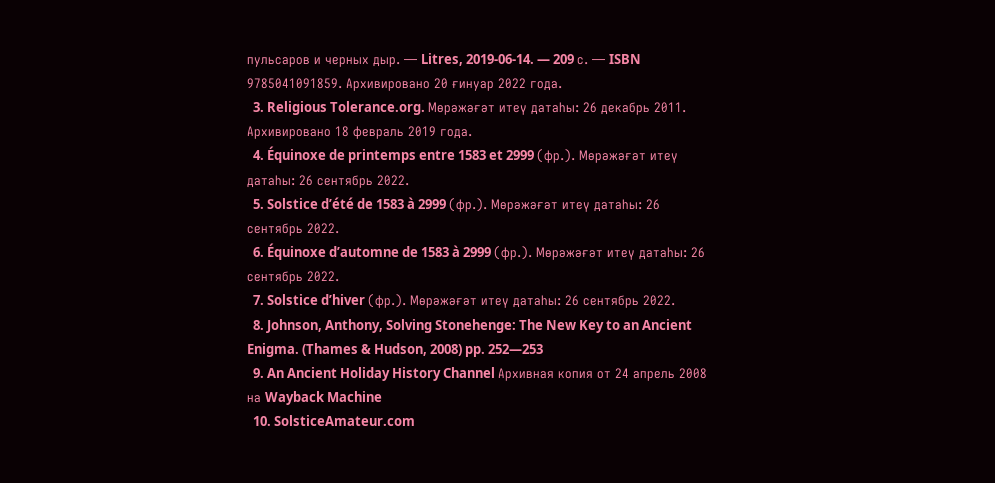пульсаров и черных дыр. — Litres, 2019-06-14. — 209 с. — ISBN 9785041091859. Архивировано 20 ғинуар 2022 года.
  3. Religious Tolerance.org. Мөрәжәғәт итеү датаһы: 26 декабрь 2011. Архивировано 18 февраль 2019 года.
  4. Équinoxe de printemps entre 1583 et 2999 (фр.). Мөрәжәғәт итеү датаһы: 26 сентябрь 2022.
  5. Solstice d’été de 1583 à 2999 (фр.). Мөрәжәғәт итеү датаһы: 26 сентябрь 2022.
  6. Équinoxe d’automne de 1583 à 2999 (фр.). Мөрәжәғәт итеү датаһы: 26 сентябрь 2022.
  7. Solstice d’hiver (фр.). Мөрәжәғәт итеү датаһы: 26 сентябрь 2022.
  8. Johnson, Anthony, Solving Stonehenge: The New Key to an Ancient Enigma. (Thames & Hudson, 2008) pp. 252—253
  9. An Ancient Holiday History Channel Архивная копия от 24 апрель 2008 на Wayback Machine
  10. SolsticeAmateur.com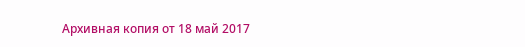Архивная копия от 18 май 2017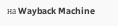на Wayback Machine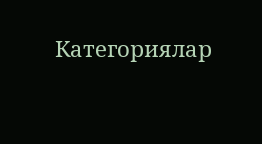Категориялар